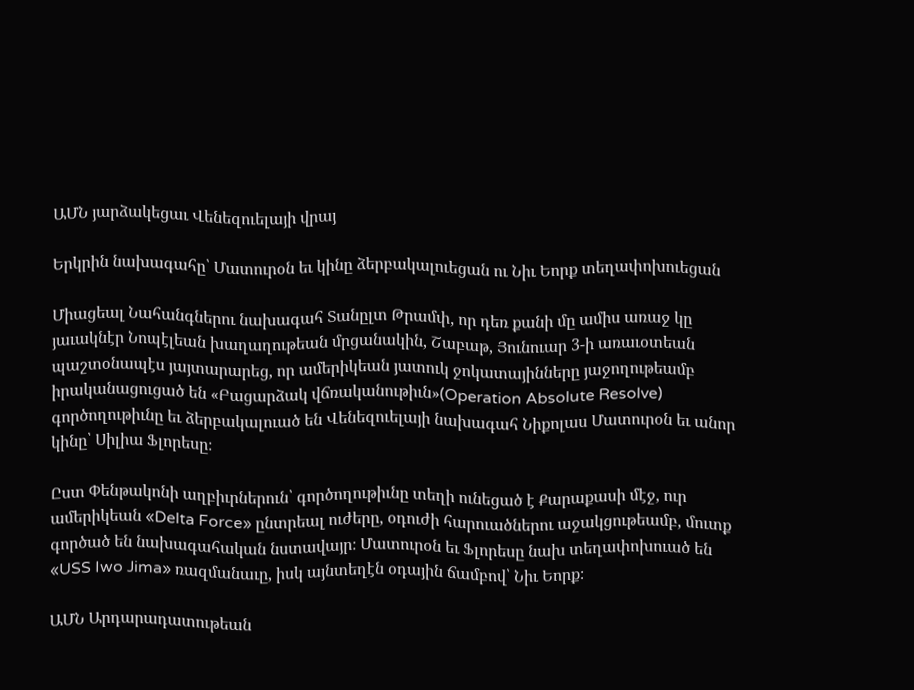ԱՄՆ յարձակեցաւ Վենեզուելայի վրայ

Երկրին նախագահը՝ Մատուրօն եւ կինը ձերբակալուեցան ու Նիւ Եորք տեղափոխուեցան

Միացեալ Նահանգներու նախագահ Տանըլտ Թրամփ, որ դեռ քանի մը ամիս առաջ կը յաւակնէր Նոպէլեան խաղաղութեան մրցանակին, Շաբաթ, Յունուար 3-ի առաւօտեան պաշտօնապէս յայտարարեց, որ ամերիկեան յատուկ ջոկատայինները յաջողութեամբ իրականացուցած են «Բացարձակ վճռականութիւն»(Operation Absolute Resolve) գործողութիւնը եւ ձերբակալուած են Վենեզուելայի նախագահ Նիքոլաս Մատուրօն եւ անոր կինը՝ Սիլիա Ֆլորեսը։

Ըստ Փենթակոնի աղբիւրներուն՝ գործողութիւնը տեղի ունեցած է Քարաքասի մէջ, ուր ամերիկեան «Delta Force» ընտրեալ ուժերը, օդուժի հարուածներու աջակցութեամբ, մուտք գործած են նախագահական նստավայր։ Մատուրօն եւ Ֆլորեսը նախ տեղափոխուած են «USS Iwo Jima» ռազմանաւը, իսկ այնտեղէն օդային ճամբով՝ Նիւ Եորք։

ԱՄՆ Արդարադատութեան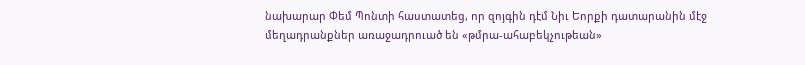նախարար Փեմ Պոնտի հաստատեց, որ զոյգին դէմ Նիւ Եորքի դատարանին մէջ մեղադրանքներ առաջադրուած են «թմրա-ահաբեկչութեան»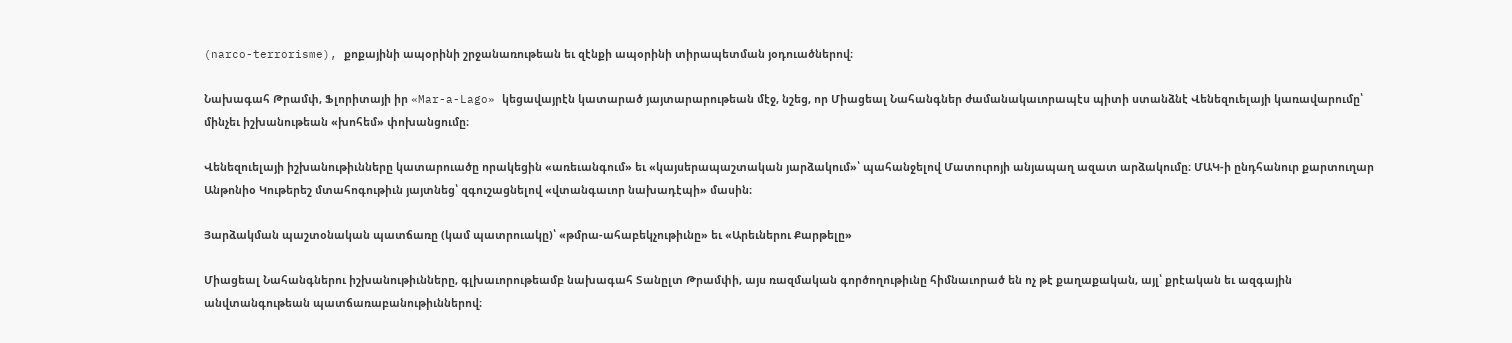(narco-terrorisme), քոքայինի ապօրինի շրջանառութեան եւ զէնքի ապօրինի տիրապետման յօդուածներով։

Նախագահ Թրամփ, Ֆլորիտայի իր «Mar-a-Lago» կեցավայրէն կատարած յայտարարութեան մէջ, նշեց, որ Միացեալ Նահանգներ ժամանակաւորապէս պիտի ստանձնէ Վենեզուելայի կառավարումը՝ մինչեւ իշխանութեան «խոհեմ» փոխանցումը։

Վենեզուելայի իշխանութիւնները կատարուածը որակեցին «առեւանգում» եւ «կայսերապաշտական յարձակում»՝ պահանջելով Մատուրոյի անյապաղ ազատ արձակումը։ ՄԱԿ-ի ընդհանուր քարտուղար Անթոնիօ Կութերեշ մտահոգութիւն յայտնեց՝ զգուշացնելով «վտանգաւոր նախադէպի» մասին։

Յարձակման պաշտօնական պատճառը (կամ պատրուակը)՝ «թմրա-ահաբեկչութիւնը» եւ «Արեւներու Քարթելը»

Միացեալ Նահանգներու իշխանութիւնները, գլխաւորութեամբ նախագահ Տանըլտ Թրամփի, այս ռազմական գործողութիւնը հիմնաւորած են ոչ թէ քաղաքական, այլ՝ քրէական եւ ազգային անվտանգութեան պատճառաբանութիւններով։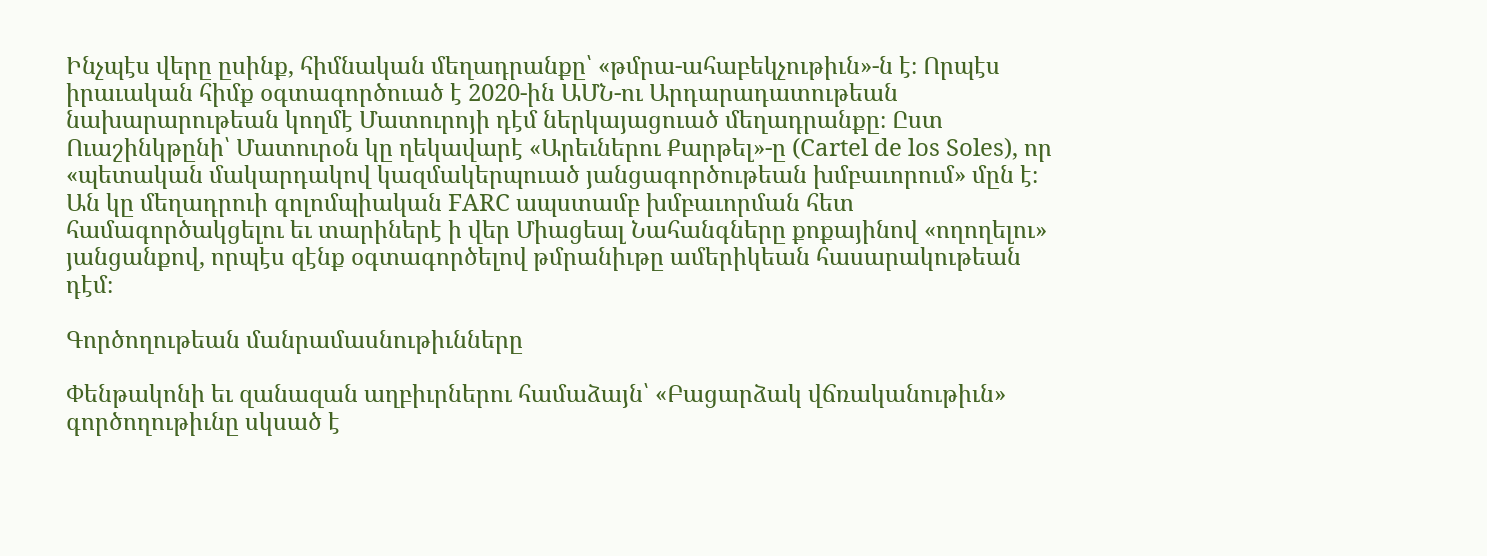Ինչպէս վերը ըսինք, հիմնական մեղադրանքը՝ «թմրա-ահաբեկչութիւն»-ն է։ Որպէս իրաւական հիմք օգտագործուած է 2020-ին ԱՄՆ-ու Արդարադատութեան նախարարութեան կողմէ Մատուրոյի դէմ ներկայացուած մեղադրանքը։ Ըստ Ուաշինկթընի՝ Մատուրօն կը ղեկավարէ «Արեւներու Քարթել»-ը (Cartel de los Soles), որ «պետական մակարդակով կազմակերպուած յանցագործութեան խմբաւորում» մըն է։ Ան կը մեղադրուի գոլոմպիական FARC ապստամբ խմբաւորման հետ համագործակցելու եւ տարիներէ ի վեր Միացեալ Նահանգները քոքայինով «ողողելու» յանցանքով, որպէս զէնք օգտագործելով թմրանիւթը ամերիկեան հասարակութեան դէմ։

Գործողութեան մանրամասնութիւնները

Փենթակոնի եւ զանազան աղբիւրներու համաձայն՝ «Բացարձակ վճռականութիւն» գործողութիւնը սկսած է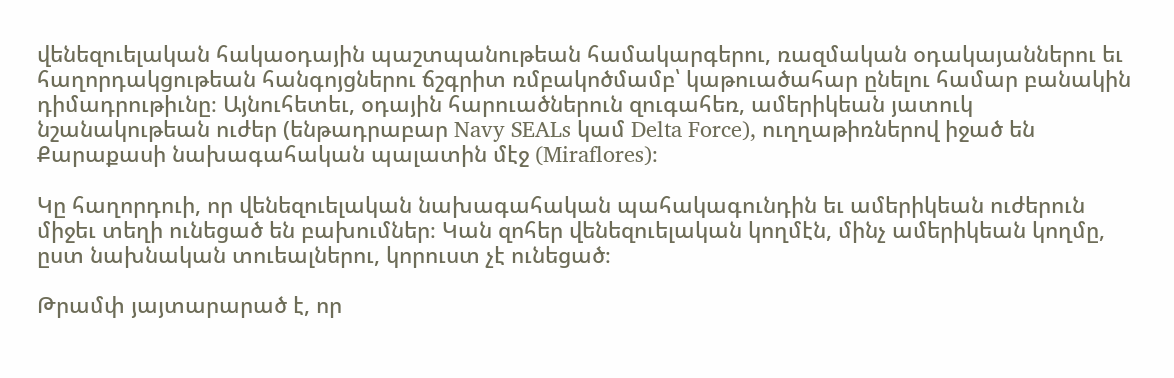վենեզուելական հակաօդային պաշտպանութեան համակարգերու, ռազմական օդակայաններու եւ հաղորդակցութեան հանգոյցներու ճշգրիտ ռմբակոծմամբ՝ կաթուածահար ընելու համար բանակին դիմադրութիւնը։ Այնուհետեւ, օդային հարուածներուն զուգահեռ, ամերիկեան յատուկ նշանակութեան ուժեր (ենթադրաբար Navy SEALs կամ Delta Force), ուղղաթիռներով իջած են Քարաքասի նախագահական պալատին մէջ (Miraflores)։

Կը հաղորդուի, որ վենեզուելական նախագահական պահակագունդին եւ ամերիկեան ուժերուն միջեւ տեղի ունեցած են բախումներ։ Կան զոհեր վենեզուելական կողմէն, մինչ ամերիկեան կողմը, ըստ նախնական տուեալներու, կորուստ չէ ունեցած։

Թրամփ յայտարարած է, որ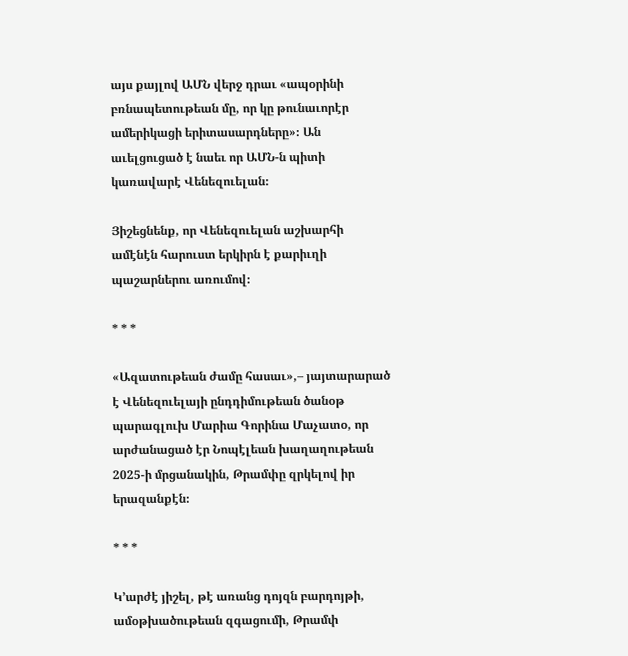այս քայլով ԱՄՆ վերջ դրաւ «ապօրինի բռնապետութեան մը, որ կը թունաւորէր ամերիկացի երիտասարդները»։ Ան աւելցուցած է նաեւ որ ԱՄՆ-ն պիտի կառավարէ Վենեզուելան։

Յիշեցնենք, որ Վենեզուելան աշխարհի ամէնէն հարուստ երկիրն է քարիւղի պաշարներու առումով։

* * *

«Ազատութեան ժամը հասաւ»,– յայտարարած է Վենեզուելայի ընդդիմութեան ծանօթ պարագլուխ Մարիա Գորինա Մաչատօ, որ արժանացած էր Նոպէլեան խաղաղութեան 2025-ի մրցանակին, Թրամփը զրկելով իր երազանքէն։

* * *

Կ՚արժէ յիշել, թէ առանց դոյզն բարդոյթի, ամօթխածութեան զգացումի, Թրամփ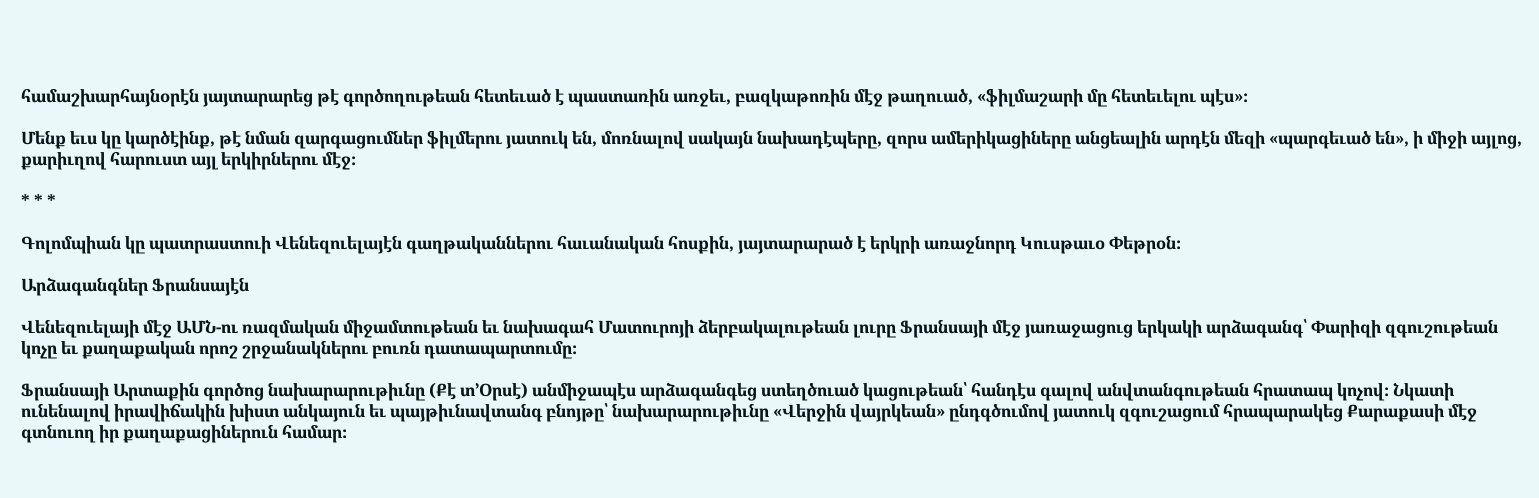համաշխարհայնօրէն յայտարարեց թէ գործողութեան հետեւած է պաստառին առջեւ, բազկաթոռին մէջ թաղուած, «ֆիլմաշարի մը հետեւելու պէս»։

Մենք եւս կը կարծէինք, թէ նման զարգացումներ ֆիլմերու յատուկ են, մոռնալով սակայն նախադէպերը, զորս ամերիկացիները անցեալին արդէն մեզի «պարգեւած են», ի միջի այլոց, քարիւղով հարուստ այլ երկիրներու մէջ։

* * *

Գոլոմպիան կը պատրաստուի Վենեզուելայէն գաղթականներու հաւանական հոսքին, յայտարարած է երկրի առաջնորդ Կուսթաւօ Փեթրօն։

Արձագանգներ Ֆրանսայէն

Վենեզուելայի մէջ ԱՄՆ-ու ռազմական միջամտութեան եւ նախագահ Մատուրոյի ձերբակալութեան լուրը Ֆրանսայի մէջ յառաջացուց երկակի արձագանգ՝ Փարիզի զգուշութեան կոչը եւ քաղաքական որոշ շրջանակներու բուռն դատապարտումը։

Ֆրանսայի Արտաքին գործոց նախարարութիւնը (Քէ տ՚Օրսէ) անմիջապէս արձագանգեց ստեղծուած կացութեան՝ հանդէս գալով անվտանգութեան հրատապ կոչով։ Նկատի ունենալով իրավիճակին խիստ անկայուն եւ պայթիւնավտանգ բնոյթը՝ նախարարութիւնը «Վերջին վայրկեան» ընդգծումով յատուկ զգուշացում հրապարակեց Քարաքասի մէջ գտնուող իր քաղաքացիներուն համար։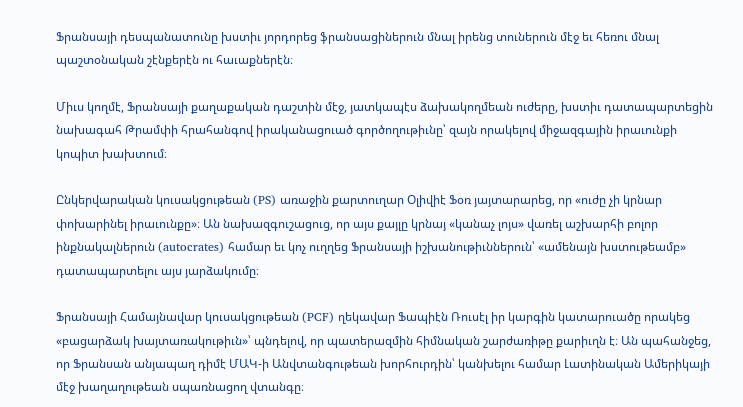Ֆրանսայի դեսպանատունը խստիւ յորդորեց ֆրանսացիներուն մնալ իրենց տուներուն մէջ եւ հեռու մնալ պաշտօնական շէնքերէն ու հաւաքներէն։

Միւս կողմէ, Ֆրանսայի քաղաքական դաշտին մէջ, յատկապէս ձախակողմեան ուժերը, խստիւ դատապարտեցին նախագահ Թրամփի հրահանգով իրականացուած գործողութիւնը՝ զայն որակելով միջազգային իրաւունքի կոպիտ խախտում։

Ընկերվարական կուսակցութեան (PS) առաջին քարտուղար Օլիվիէ Ֆօռ յայտարարեց, որ «ուժը չի կրնար փոխարինել իրաւունքը»։ Ան նախազգուշացուց, որ այս քայլը կրնայ «կանաչ լոյս» վառել աշխարհի բոլոր ինքնակալներուն (autocrates) համար եւ կոչ ուղղեց Ֆրանսայի իշխանութիւններուն՝ «ամենայն խստութեամբ» դատապարտելու այս յարձակումը։

Ֆրանսայի Համայնավար կուսակցութեան (PCF) ղեկավար Ֆապիէն Ռուսէլ իր կարգին կատարուածը որակեց «բացարձակ խայտառակութիւն»՝ պնդելով, որ պատերազմին հիմնական շարժառիթը քարիւղն է։ Ան պահանջեց, որ Ֆրանսան անյապաղ դիմէ ՄԱԿ-ի Անվտանգութեան խորհուրդին՝ կանխելու համար Լատինական Ամերիկայի մէջ խաղաղութեան սպառնացող վտանգը։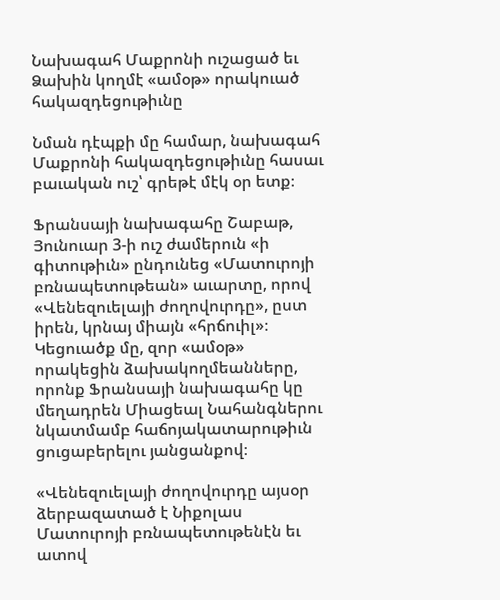Նախագահ Մաքրոնի ուշացած եւ Ձախին կողմէ «ամօթ» որակուած հակազդեցութիւնը

Նման դէպքի մը համար, նախագահ Մաքրոնի հակազդեցութիւնը հասաւ բաւական ուշ՝ գրեթէ մէկ օր ետք։

Ֆրանսայի նախագահը Շաբաթ, Յունուար 3-ի ուշ ժամերուն «ի գիտութիւն» ընդունեց «Մատուրոյի բռնապետութեան» աւարտը, որով «Վենեզուելայի ժողովուրդը», ըստ իրեն, կրնայ միայն «հրճուիլ»։ Կեցուածք մը, զոր «ամօթ» որակեցին ձախակողմեանները, որոնք Ֆրանսայի նախագահը կը մեղադրեն Միացեալ Նահանգներու նկատմամբ հաճոյակատարութիւն ցուցաբերելու յանցանքով։

«Վենեզուելայի ժողովուրդը այսօր ձերբազատած է Նիքոլաս Մատուրոյի բռնապետութենէն եւ ատով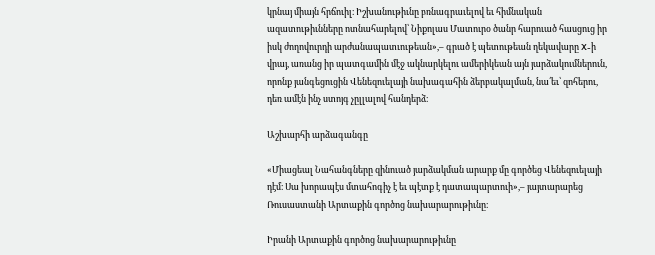կրնայ միայն հրճուիլ։ Իշխանութիւնը բռնագրաւելով եւ հիմնական ազատութիւնները ոտնահարելով՝ Նիքոլաս Մատուրօ ծանր հարուած հասցուց իր իսկ ժողովուրդի արժանապատւութեան»,– գրած է պետութեան ղեկավարը X-ի վրայ, առանց իր պատգամին մէջ ակնարկելու ամերիկեան այն յարձակումներուն, որոնք յանգեցուցին Վենեզուելայի նախագահին ձերբակալման, նա՛եւ՝ զոհերու, դեռ ամէն ինչ ստոյգ չըլլալով հանդերձ։

Աշխարհի արձագանգը

«Միացեալ Նահանգները զինուած յարձակման արարք մը գործեց Վենեզուելայի դէմ։ Սա խորապէս մտահոգիչ է եւ պէտք է դատապարտուի»,– յայտարարեց Ռուսաստանի Արտաքին գործոց նախարարութիւնը։

Իրանի Արտաքին գործոց նախարարութիւնը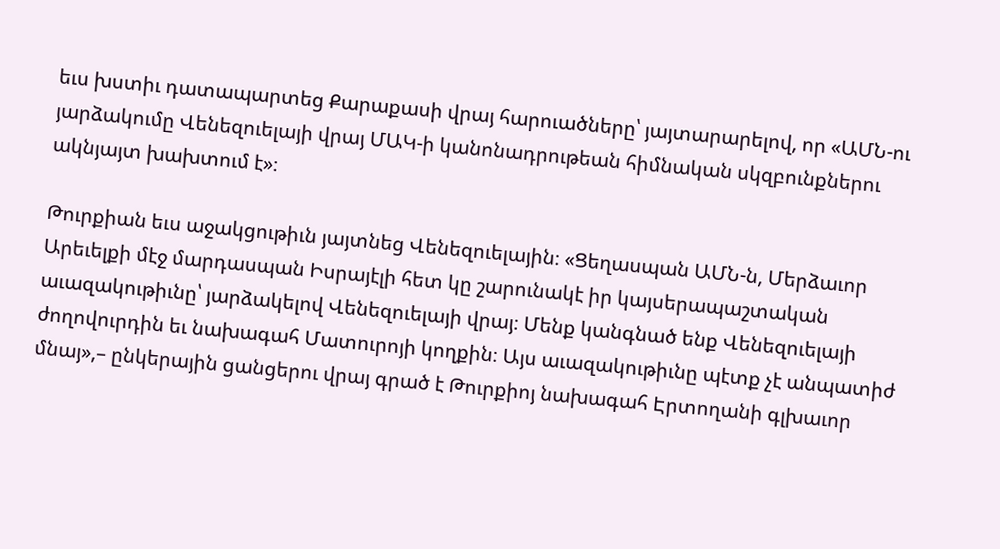եւս խստիւ դատապարտեց Քարաքասի վրայ հարուածները՝ յայտարարելով, որ «ԱՄՆ-ու յարձակումը Վենեզուելայի վրայ ՄԱԿ-ի կանոնադրութեան հիմնական սկզբունքներու ակնյայտ խախտում է»։

Թուրքիան եւս աջակցութիւն յայտնեց Վենեզուելային։ «Ցեղասպան ԱՄՆ-ն, Մերձաւոր Արեւելքի մէջ մարդասպան Իսրայէլի հետ կը շարունակէ իր կայսերապաշտական աւազակութիւնը՝ յարձակելով Վենեզուելայի վրայ։ Մենք կանգնած ենք Վենեզուելայի ժողովուրդին եւ նախագահ Մատուրոյի կողքին։ Այս աւազակութիւնը պէտք չէ անպատիժ մնայ»,– ընկերային ցանցերու վրայ գրած է Թուրքիոյ նախագահ Էրտողանի գլխաւոր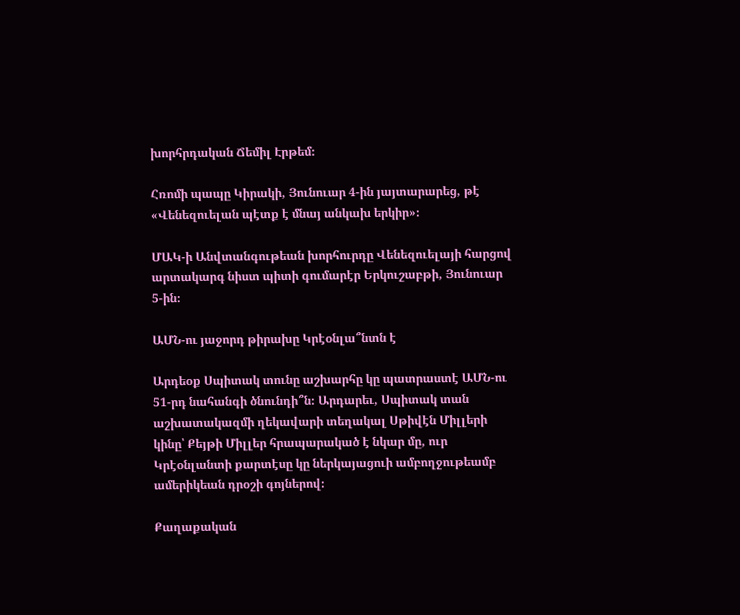խորհրդական Ճեմիլ Էրթեմ։

Հռոմի պապը Կիրակի, Յունուար 4-ին յայտարարեց, թէ «Վենեզուելան պէտք է մնայ անկախ երկիր»։

ՄԱԿ-ի Անվտանգութեան խորհուրդը Վենեզուելայի հարցով արտակարգ նիստ պիտի գումարէր Երկուշաբթի, Յունուար 5-ին։

ԱՄՆ-ու յաջորդ թիրախը Կրէօնլա՞նտն է

Արդեօք Սպիտակ տունը աշխարհը կը պատրաստէ ԱՄՆ-ու 51-րդ նահանգի ծնունդի՞ն։ Արդարեւ, Սպիտակ տան աշխատակազմի ղեկավարի տեղակալ Սթիվէն Միլլերի կինը՝ Քեյթի Միլլեր հրապարակած է նկար մը, ուր Կրէօնլանտի քարտէսը կը ներկայացուի ամբողջութեամբ ամերիկեան դրօշի գոյներով։

Քաղաքական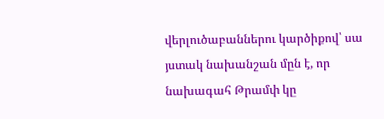վերլուծաբաններու կարծիքով՝ սա յստակ նախանշան մըն է, որ նախագահ Թրամփ կը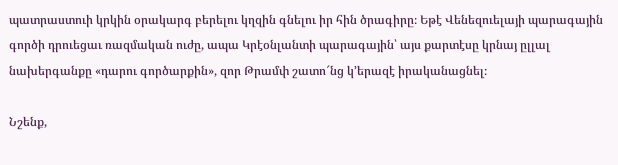պատրաստուի կրկին օրակարգ բերելու կղզին գնելու իր հին ծրագիրը։ Եթէ Վենեզուելայի պարագային գործի դրուեցաւ ռազմական ուժը, ապա Կրէօնլանտի պարագային՝ այս քարտէսը կրնայ ըլլալ նախերգանքը «դարու գործարքին», զոր Թրամփ շատո՜նց կ՚երազէ իրականացնել։

Նշենք,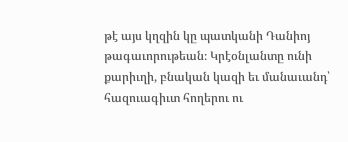թէ այս կղզին կը պատկանի Դանիոյ թագաւորութեան։ Կրէօնլանտը ունի քարիւղի, բնական կազի եւ մանաւանդ՝ հազուագիւտ հողերու ու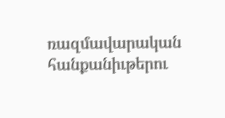ռազմավարական հանքանիւթերու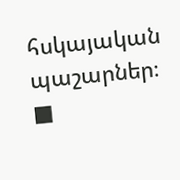հսկայական պաշարներ։ ■